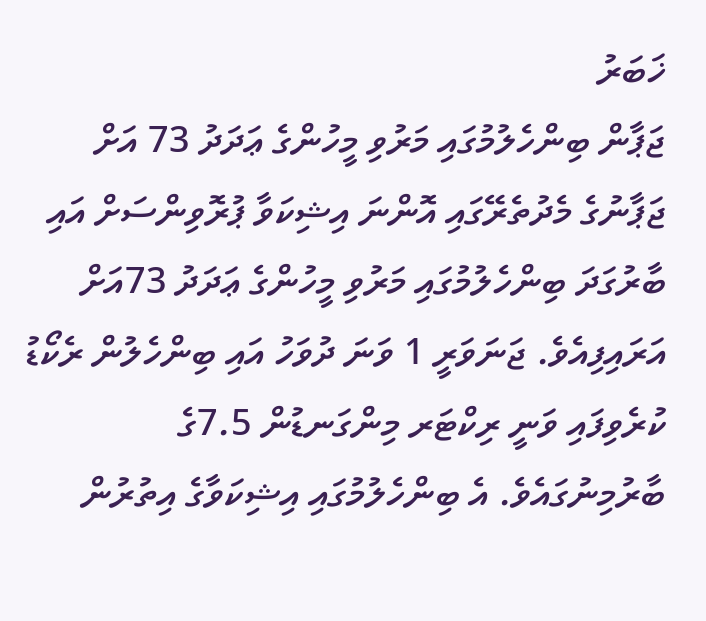ޚަބަރު
ޖަޕާން ބިންހެލުމުގައި މަރުވި މީހުންގެ ޢަދަދު 73 އަށް
ޖަޕާނުގެ މެދުތެރޭގައި އޮންނަ އިޝިކަވާ ޕުރޮވިންސަށް އައި ބާރުގަދަ ބިންހެލުމުގައި މަރުވި މީހުންގެ ޢަދަދު 73އަށް އަރައިފިއެވެ. ޖަނަވަރީ 1 ވަނަ ދުވަހު އައި ބިންހެލުން ރެކޯޑު ކުރެވިފައި ވަނީ ރިކްޓަރ މިންގަނޑުން 7.5ގެ ބާރުމިނުގައެވެ. އެ ބިންހެލުމުގައި އިޝިކަވާގެ އިތުރުން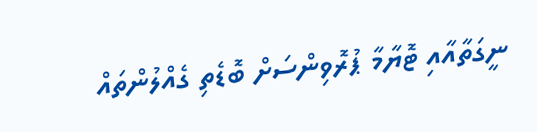ނީގަތާއާއި ޓޮޔާމާ ޕުރޮވިންސަށް ބޮޑެތި ގެއްލުންތައް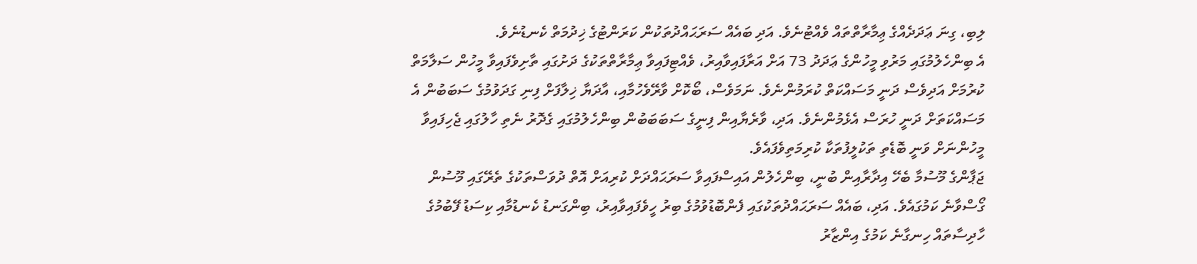ލިބި، ގިނަ ޢަދަދެއްގެ ޢިމާރާތްތައް ވެއްޓުނެވެ. އަދި ބައެއް ސަރަޙައްދުތަކުން ކަރަންޓުގެ ޚިދުމަތް ކެނޑުނެވެ.
އެ ބިންހެލުމުގައި މަރުވި މީހުންގެ ޢަދަދު 73 އަށް އަރާފައިވާއިރު، ވެއްޓިފައިވާ ޢިމާރާތްތަކުގެ ދަށުގައި ތާށިވެފައިވާ މީހުން ސަލާމަތް ކުރުމަށް އަދިވެސް ދަނީ މަސައްކަތް ކުރަމުންނެވެ. ނަމަވެސް، ބޯކޮށް ވާރޭވެހުމާއި، އާދަޔާ ޚިލާފަށް ފިނި ގަދަވުމުގެ ސަބަބުން އެ މަސައްކަތަށް ދަނީ ހުރަސް އެޅެމުންނެވެ. އަދި، ވާރެޔާއިން ފިނީގެ ސަބަބަބުން ބިންހެލުމުގައި ގެދޮރު ނެތި ހާލުގައި ޖެހިފައިވާ މީހުންނަށް ވަނީ ބޮޑެތި ތަކުލީފުތަކާ ކުރިމަތިވެފައެވެ.
ޖަޕާންގެ މޫސުމާ ބެހޭ އިދާރާއިން ބުނީ، ބިންހެލުން އައިސްފައިވާ ސަރަޙައްދަށް ކުރިއަށް އޮތް ދުވަސްތަކުގެ ތެރޭގައި މޫސުން ގޯސްވާނެ ކަމުގައެވެ. އަދި، ބައެއް ސަރަޙައްދުތަކުގައި ފެންބޮޑުވުމުގެ ބިރު ހީވެފައިވާއިރު، ބިންގަނޑު ކެނޑުމާއި ކިސަޑު ފޭބުމުގެ ހާދިސާތައް ހިނގާނެ ކަމުގެ އިންޒާރު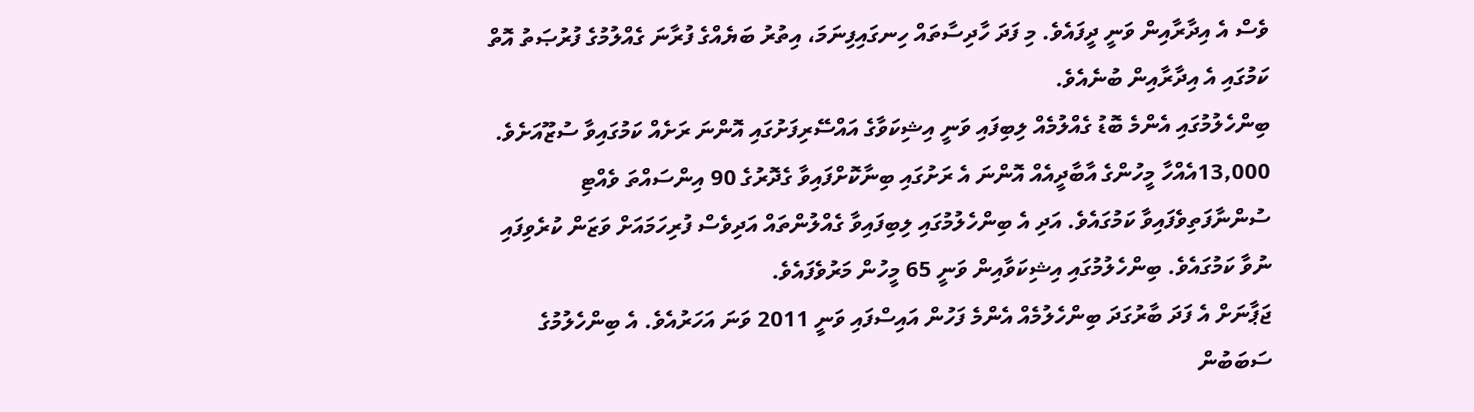ވެސް އެ އިދާރާއިން ވަނީ ދީފައެވެ. މި ފަދަ ހާދިސާތައް ހިނގައިފިނަމަ، އިތުރު ބަޔެއްގެ ފުރާނަ ގެއްލުމުގެ ފުރުޞަތު އޮތް ކަމުގައި އެ އިދާރާއިން ބުނެއެވެ.
ބިންހެލުމުގައި އެންމެ ބޮޑު ގެއްލުމެއް ލިބިފައި ވަނީ އިޝިކަވާގެ އައްސޭރިފަށުގައި އޮންނަ ރަށެއް ކަމުގައިވާ ސުޒޫއަށެވެ. 13,000އެއްހާ މީހުންގެ އާބާދީއެއް އޮންނަ އެ ރަށުގައި ބިނާކޮށްފައިވާ ގެދޮރުގެ 90 އިންސައްތަ ވެއްޓި ސުންނާފަތިވެފައިވާ ކަމުގައެވެ. އަދި އެ ބިންހެލުމުގައި ލިބިފައިވާ ގެއްލުންތައް އަދިވެސް ފުރިހަމައަށް ވަޒަން ކުރެވިފައި ނުވާ ކަމުގައެވެ. ބިންހެލުމުގައި އިޝިކަވާއިން ވަނީ 65 މީހުން މަރުވެފައެވެ.
ޖަޕާނަށް އެ ފަދަ ބާރުގަދަ ބިންހެލުމެއް އެންމެ ފަހުން އައިސްފައި ވަނީ 2011 ވަނަ އަހަރުއެވެ. އެ ބިންހެލުމުގެ ސަބަބުން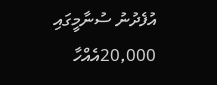އުފެދުނު ސުނާމީގައި 20,000އެއްހާ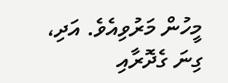މީހުން މަރުވިއެވެ. އަދި، ގިނަ ގެދޮރާއި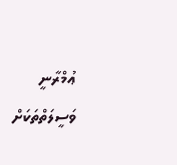ޢުމްރާނީ ވަސީލަތްތަކަށް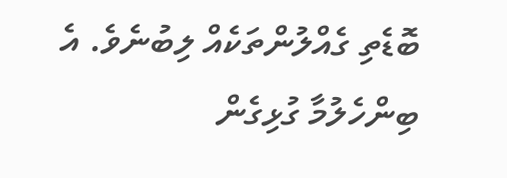ބޮޑެތި ގެއްލުންތަކެއް ލިބުނެވެ. އެ ބިންހެލުމާ ގުޅިގެން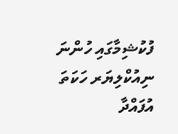ފުކުޝިމާގައި ހުންނަ ނިއުކްލިޔަރ ހަކަތަ އުފައްދާ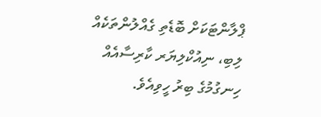ޕްލާންޓަކަށް ބޮޑެތި ގެއްލުންތަކެއް ލިބި، ނިއުކްލިޔަރ ކާރިސާއެއް ހިނގުމުގެ ބިރު ހީވިއެވެ.